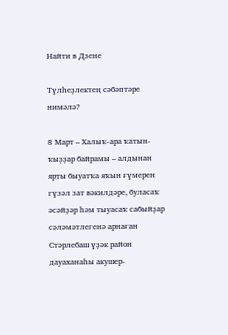Найти в Дзене

Түлһеҙлектең сәбәптәре нимәлә?

8 Март – Халыҡ-ара ҡатын-ҡыҙҙар байрамы – алдынан ярты быуатҡа яҡын ғүмерен гүзәл зат вәкилдәре, буласаҡ әсәйҙәр һәм тыуасаҡ сабыйҙар сәләмәтлегенә арнаған Стәрлебаш үҙәк район дауаханаһы акушер-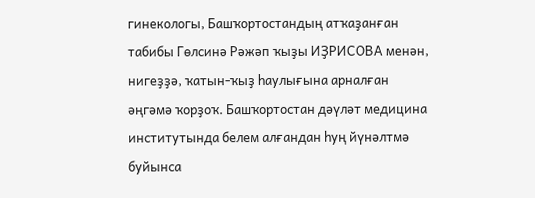гинекологы, Башҡортостандың атҡаҙанған табибы Гөлсинә Рәжәп ҡыҙы ИҘРИСОВА менән, нигеҙҙә, ҡатын-ҡыҙ һаулығына арналған әңгәмә ҡорҙоҡ. Башҡортостан дәүләт медицина институтында белем алғандан һуң йүнәлтмә буйынса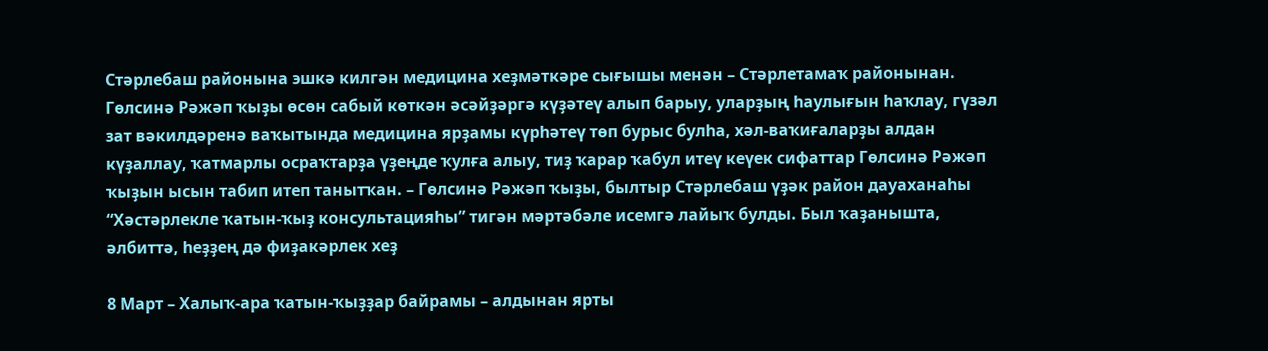Стәрлебаш районына эшкә килгән медицина хеҙмәткәре сығышы менән – Стәрлетамаҡ районынан. Гөлсинә Рәжәп ҡыҙы өсөн сабый көткән әсәйҙәргә күҙәтеү алып барыу, уларҙың һаулығын һаҡлау, гүзәл зат вәкилдәренә ваҡытында медицина ярҙамы күрһәтеү төп бурыс булһа, хәл-ваҡиғаларҙы алдан күҙаллау, ҡатмарлы осраҡтарҙа үҙеңде ҡулға алыу, тиҙ ҡарар ҡабул итеү кеүек сифаттар Гөлсинә Рәжәп ҡыҙын ысын табип итеп танытҡан. – Гөлсинә Рәжәп ҡыҙы, былтыр Стәрлебаш үҙәк район дауаханаһы “Хәстәрлекле ҡатын-ҡыҙ консультацияһы” тигән мәртәбәле исемгә лайыҡ булды. Был ҡаҙанышта, әлбиттә, һеҙҙең дә фиҙакәрлек хеҙ

8 Март – Халыҡ-ара ҡатын-ҡыҙҙар байрамы – алдынан ярты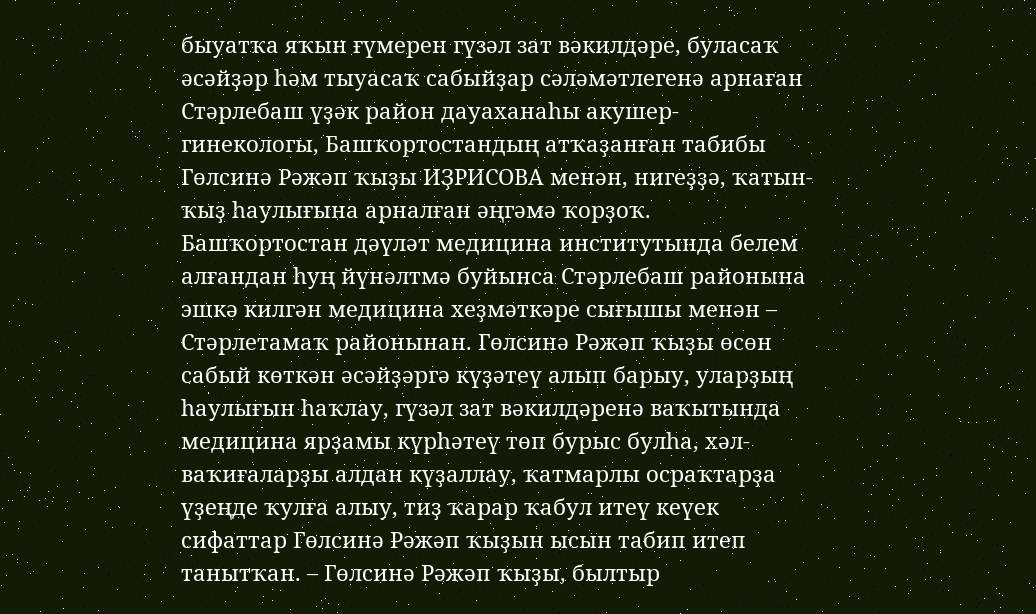быуатҡа яҡын ғүмерен гүзәл зат вәкилдәре, буласаҡ әсәйҙәр һәм тыуасаҡ сабыйҙар сәләмәтлегенә арнаған Стәрлебаш үҙәк район дауаханаһы акушер-гинекологы, Башҡортостандың атҡаҙанған табибы Гөлсинә Рәжәп ҡыҙы ИҘРИСОВА менән, нигеҙҙә, ҡатын-ҡыҙ һаулығына арналған әңгәмә ҡорҙоҡ. Башҡортостан дәүләт медицина институтында белем алғандан һуң йүнәлтмә буйынса Стәрлебаш районына эшкә килгән медицина хеҙмәткәре сығышы менән – Стәрлетамаҡ районынан. Гөлсинә Рәжәп ҡыҙы өсөн сабый көткән әсәйҙәргә күҙәтеү алып барыу, уларҙың һаулығын һаҡлау, гүзәл зат вәкилдәренә ваҡытында медицина ярҙамы күрһәтеү төп бурыс булһа, хәл-ваҡиғаларҙы алдан күҙаллау, ҡатмарлы осраҡтарҙа үҙеңде ҡулға алыу, тиҙ ҡарар ҡабул итеү кеүек сифаттар Гөлсинә Рәжәп ҡыҙын ысын табип итеп танытҡан. – Гөлсинә Рәжәп ҡыҙы, былтыр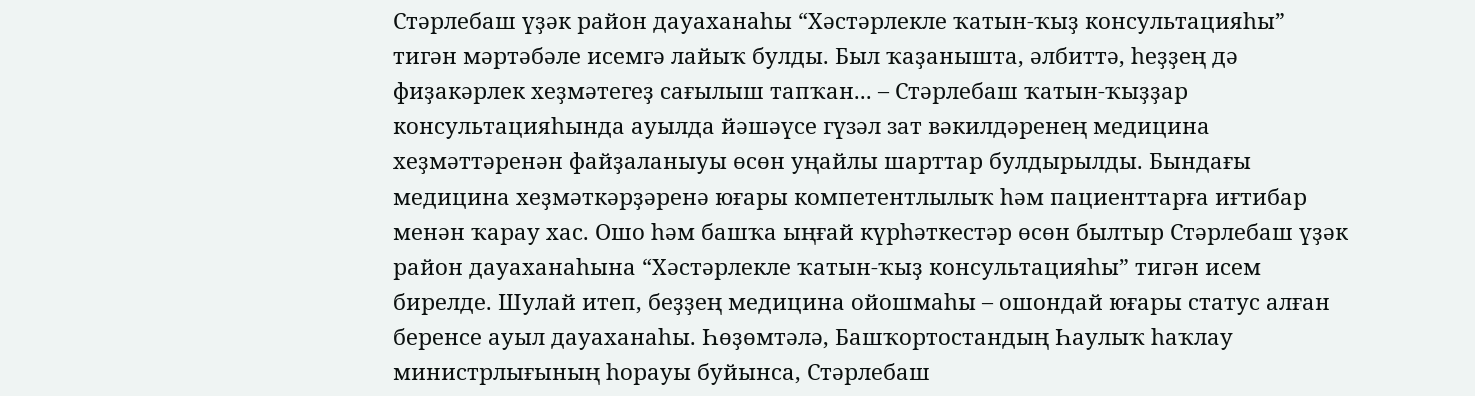Стәрлебаш үҙәк район дауаханаһы “Хәстәрлекле ҡатын-ҡыҙ консультацияһы” тигән мәртәбәле исемгә лайыҡ булды. Был ҡаҙанышта, әлбиттә, һеҙҙең дә фиҙакәрлек хеҙмәтегеҙ сағылыш тапҡан... – Стәрлебаш ҡатын-ҡыҙҙар консультацияһында ауылда йәшәүсе гүзәл зат вәкилдәренең медицина хеҙмәттәренән файҙаланыуы өсөн уңайлы шарттар булдырылды. Бындағы медицина хеҙмәткәрҙәренә юғары компетентлылыҡ һәм пациенттарға иғтибар менән ҡарау хас. Ошо һәм башҡа ыңғай күрһәткестәр өсөн былтыр Стәрлебаш үҙәк район дауаханаһына “Хәстәрлекле ҡатын-ҡыҙ консультацияһы” тигән исем бирелде. Шулай итеп, беҙҙең медицина ойошмаһы – ошондай юғары статус алған беренсе ауыл дауаханаһы. Һөҙөмтәлә, Башҡортостандың Һаулыҡ һаҡлау министрлығының һорауы буйынса, Стәрлебаш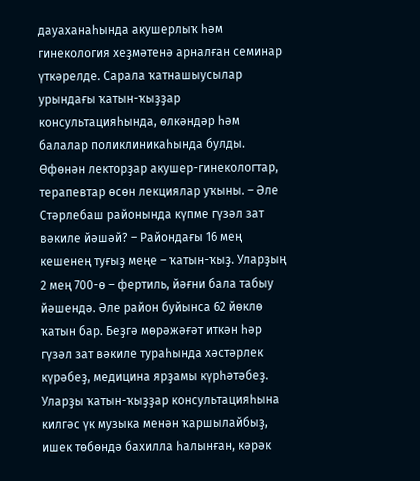дауаханаһында акушерлыҡ һәм гинекология хеҙмәтенә арналған семинар үткәрелде. Сарала ҡатнашыусылар урындағы ҡатын-ҡыҙҙар консультацияһында, өлкәндәр һәм балалар поликлиникаһында булды. Өфөнән лекторҙар акушер-гинекологтар, терапевтар өсөн лекциялар уҡыны. – Әле Стәрлебаш районында күпме гүзәл зат вәкиле йәшәй? – Райондағы 16 мең кешенең туғыҙ меңе – ҡатын-ҡыҙ. Уларҙың 2 мең 700-ө – фертиль, йәғни бала табыу йәшендә. Әле район буйынса 62 йөклө ҡатын бар. Беҙгә мөрәжәғәт иткән һәр гүзәл зат вәкиле тураһында хәстәрлек күрәбеҙ, медицина ярҙамы күрһәтәбеҙ. Уларҙы ҡатын-ҡыҙҙар консультацияһына килгәс үк музыка менән ҡаршылайбыҙ, ишек төбөндә бахилла һалынған, кәрәк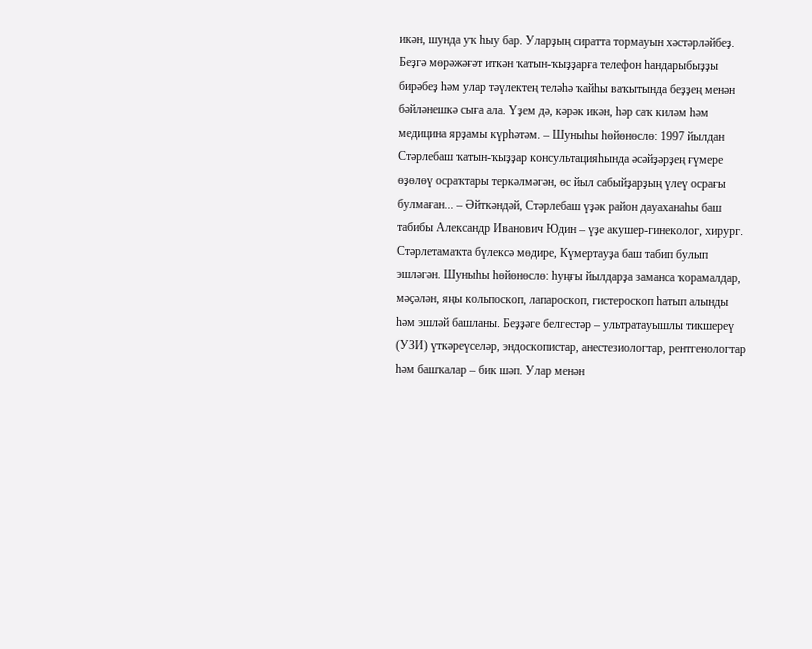икән, шунда уҡ һыу бар. Уларҙың сиратта тормауын хәстәрләйбеҙ. Беҙгә мөрәжәғәт иткән ҡатын-ҡыҙҙарға телефон һандарыбыҙҙы бирәбеҙ һәм улар тәүлектең теләһә ҡайһы ваҡытында беҙҙең менән бәйләнешкә сыға ала. Үҙем дә, кәрәк икән, һәр саҡ киләм һәм медицина ярҙамы күрһәтәм. – Шуныһы һөйөнөслө: 1997 йылдан Стәрлебаш ҡатын-ҡыҙҙар консультацияһында әсәйҙәрҙең ғүмере өҙөлөү осраҡтары теркәлмәгән, өс йыл сабыйҙарҙың үлеү осрағы булмаған... – Әйткәндәй, Стәрлебаш үҙәк район дауаханаһы баш табибы Александр Иванович Юдин – үҙе акушер-гинеколог, хирург. Стәрлетамаҡта бүлексә мөдире, Күмертауҙа баш табип булып эшләгән. Шуныһы һөйөнөслө: һуңғы йылдарҙа заманса ҡорамалдар, мәҫәлән, яңы кольпоскоп, лапароскоп, гистероскоп һатып алынды һәм эшләй башланы. Беҙҙәге белгестәр – ультратауышлы тикшереү (УЗИ) үткәреүселәр, эндоскопистар, анестезиологтар, рентгенологтар һәм башҡалар – бик шәп. Улар менән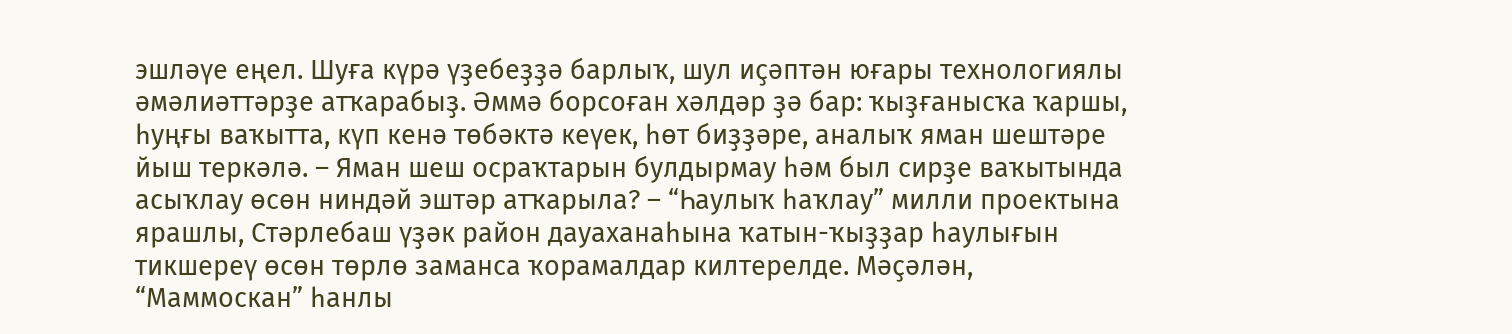эшләүе еңел. Шуға күрә үҙебеҙҙә барлыҡ, шул иҫәптән юғары технологиялы әмәлиәттәрҙе атҡарабыҙ. Әммә борсоған хәлдәр ҙә бар: ҡыҙғанысҡа ҡаршы, һуңғы ваҡытта, күп кенә төбәктә кеүек, һөт биҙҙәре, аналыҡ яман шештәре йыш теркәлә. – Яман шеш осраҡтарын булдырмау һәм был сирҙе ваҡытында асыҡлау өсөн ниндәй эштәр атҡарыла? – “Һаулыҡ һаҡлау” милли проектына ярашлы, Стәрлебаш үҙәк район дауаханаһына ҡатын-ҡыҙҙар һаулығын тикшереү өсөн төрлө заманса ҡорамалдар килтерелде. Мәҫәлән, “Маммоскан” һанлы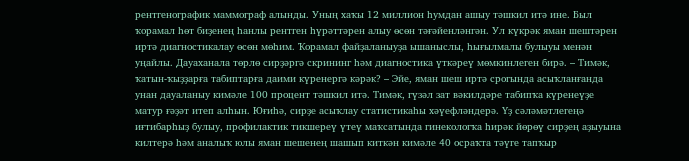рентгенографик маммограф алынды. Уның хаҡы 12 миллион һумдан ашыу тәшкил итә ине. Был ҡорамал һөт биҙенең һанлы рентген һүрәттәрен алыу өсөн тәғәйенләнгән. Ул күкрәк яман шештәрен иртә диагностикалау өсөн мөһим. Ҡорамал файҙаланыуҙа ышаныслы, һығылмалы булыуы менән уңайлы. Дауаханала төрлө сирҙәргә скрининг һәм диагностика үткәреү мөмкинлеген бирә. – Тимәк, ҡатын-ҡыҙҙарға табиптарға даими күренергә кәрәк? – Эйе, яман шеш иртә срогында асыҡланғанда унан дауаланыу кимәле 100 процент тәшкил итә. Тимәк, гүзәл зат вәкилдәре табипҡа күренеүҙе матур ғәҙәт итеп алһын. Юғиһә, сирҙе асыҡлау статистикаһы хәүефләндерә. Үҙ сәләмәтлегеңә иғтибарһыҙ булыу, профилактик тикшереү үтеү маҡсатында гинекологҡа һирәк йөрөү сирҙең аҙыуына килтерә һәм аналыҡ юлы яман шешенең шашып киткән кимәле 40 осраҡта тәүге тапҡыр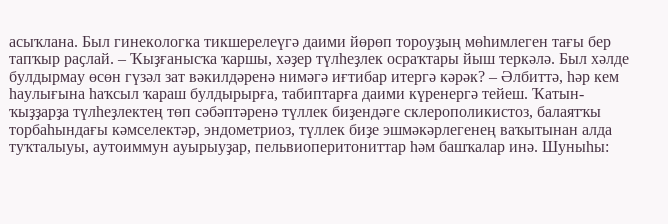асыҡлана. Был гинекологка тикшерелеүгә даими йөрөп тороуҙың мөһимлеген тағы бер тапҡыр раҫлай. – Ҡыҙғанысҡа ҡаршы, хәҙер түлһеҙлек осраҡтары йыш теркәлә. Был хәлде булдырмау өсөн гүзәл зат вәкилдәренә нимәгә иғтибар итергә кәрәк? – Әлбиттә, һәр кем һаулығына һаҡсыл ҡараш булдырырға, табиптарға даими күренергә тейеш. Ҡатын-ҡыҙҙарҙа түлһеҙлектең төп сәбәптәренә түллек биҙендәге склерополикистоз, балаятҡы торбаһындағы кәмселектәр, эндометриоз, түллек биҙе эшмәкәрлегенең ваҡытынан алда туҡталыуы, аутоиммун ауырыуҙар, пельвиоперитониттар һәм башҡалар инә. Шуныһы: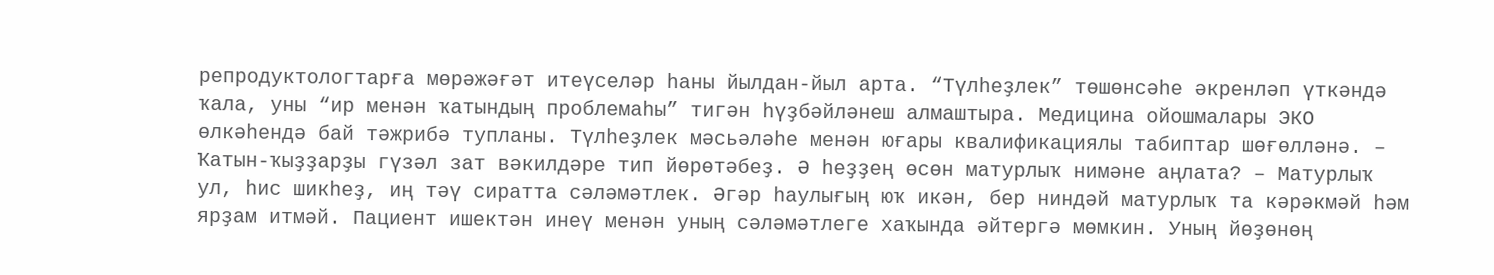репродуктологтарға мөрәжәғәт итеүселәр һаны йылдан-йыл арта. “Түлһеҙлек” төшөнсәһе әкренләп үткәндә ҡала, уны “ир менән ҡатындың проблемаһы” тигән һүҙбәйләнеш алмаштыра. Медицина ойошмалары ЭКО өлкәһендә бай тәжрибә тупланы. Түлһеҙлек мәсьәләһе менән юғары квалификациялы табиптар шөғөлләнә. – Ҡатын-ҡыҙҙарҙы гүзәл зат вәкилдәре тип йөрөтәбеҙ. Ә һеҙҙең өсөн матурлыҡ нимәне аңлата? – Матурлыҡ ул, һис шикһеҙ, иң тәү сиратта сәләмәтлек. Әгәр һаулығың юҡ икән, бер ниндәй матурлыҡ та кәрәкмәй һәм ярҙам итмәй. Пациент ишектән инеү менән уның сәләмәтлеге хаҡында әйтергә мөмкин. Уның йөҙөнөң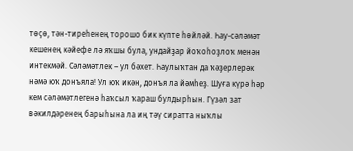төҫө, тән-тиреһенең торошо бик күпте һөйләй. Һау-сәләмәт кешенең кәйефе лә яҡшы була, ундайҙар йоҡоһоҙлоҡ менән интекмәй. Сәләмәтлек – ул бәхет. Һаулыҡтан да ҡәҙерлерәк нәмә юҡ донъяла! Ул юҡ икән, донъя ла йәмһеҙ. Шуға күрә һәр кем сәләмәтлегенә һаҡсыл ҡараш булдырһын. Гүзәл зат вәкилдәренең барыһына ла иң тәү сиратта ныҡлы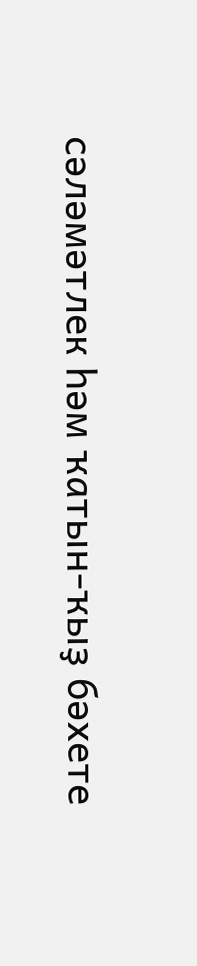сәләмәтлек һәм ҡатын-ҡыҙ бәхете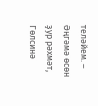теләйем. – Әңгәмә өсөн ҙур рәхмәт, Гөлсинә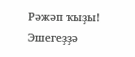Рәжәп ҡыҙы! Эшегеҙҙә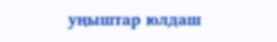уңыштар юлдаш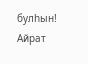булһын! Айрат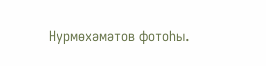Нурмөхәмәтов фотоһы.